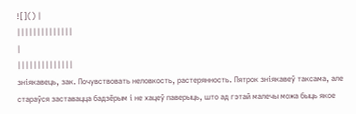![]() |
||||||||||||||
|
||||||||||||||
зніякавець, зак. Почувствовать неловкость, растерянность. Пятрок зніякавеў таксама, але стараўся заставацца бадзёрым і не хацеў паверыць, што ад гэтай малечы можа быць якое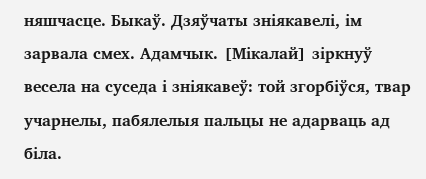няшчасце. Быкаў. Дзяўчаты зніякавелі, ім зарвала смех. Адамчык. [Мікалай] зіркнуў весела на суседа і зніякавеў: той згорбіўся, твар учарнелы, пабялелыя пальцы не адарваць ад біла.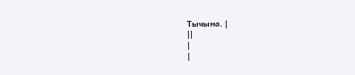Тычына. |
||
|
|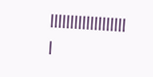|||||||||||||||||||
|